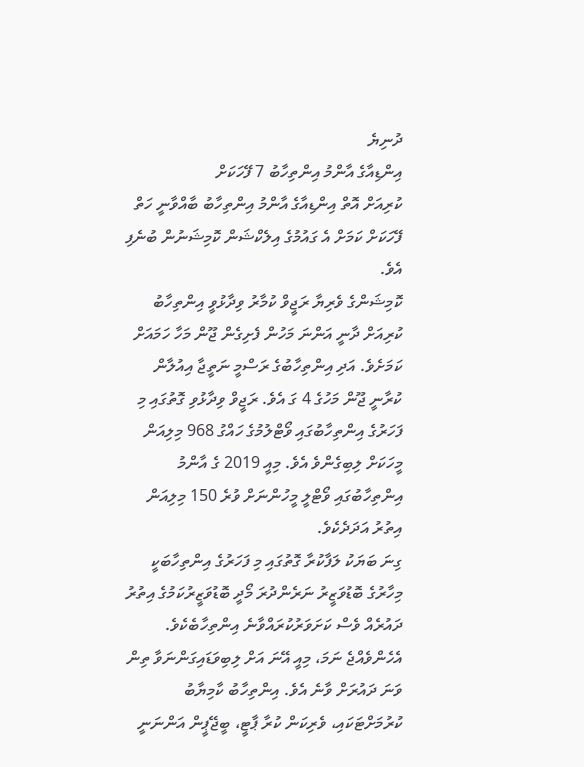ދުނިޔެ
އިންޑިއާގެ އާންމު އިންތިހާބު 7 ފޭހަކަށް
ކުރިއަށް އޮތް އިންޑިއާގެ އާންމު އިންތިހާބު ބާއްވާނީ ހަތް ފޭހަކަށް ކަމަށް އެ ގައުމުގެ އިލެކްޝަން ކޮމިޝަނުން ބުނެފި އެވެ.
ކޮމިޝަންގެ ވެރިޔާ ރަޖީވް ކުމާރު ވިދާޅުވީ އިންތިހާބު ކުރިއަށް ދާނީ އަންނަ މަހުން ފެށިގެން ޖޫން މަހާ ހަމައަށް ކަމަށެވެ. އަދި އިންތިހާބުގެ ރަސްމީ ނަތީޖާ އިއުލާން ކުރާނީ ޖޫން މަހުގެ 4 ގަ އެވެ. ރަޖީވް ވިދާޅުވި ގޮތުގައި މި ފަހަރުގެ އިންތިހާބުގައި ވޯޓްލުމުގެ ހައްގު 968 މިލިއަން މީހަކަށް ލިބިގެންވެ އެވެ. މިއީ 2019 ގެ އާންމު އިންތިހާބުގައި ވޯޓްލީ މީހުންނަށް ވުރެ 150 މިލިއަން އިތުރު އަދަދެކެވެ.
ގިނަ ބަޔަކު ލަފާކުރާ ގޮތުގައި މި ފަހަރުގެ އިންތިހާބަކީ މިހާރުގެ ބޮޑުވަޒީރު ނަރެންދުރަ މޯދީ ބޮޑުވަޒީރުކަމުގެ އިތުރު ދައުރެއް ވެސް ކަށަވަރުކުރައްވާނެ އިންތިހާބެކެވެ. އެހެންވެއްޖެ ނަމަ، މިއީ އޭނަ އަށް ލިބިވަޑައިގަންނަވާ ތިން ވަނަ ދައުރަށް ވާނެ އެވެ. އިންތިހާބު ކާމިޔާބު ކުރުމަށްޓަކައި، ވެރިކަން ކުރާ ޕާޓީ، ބީޖޭޕީން އަންނަނީ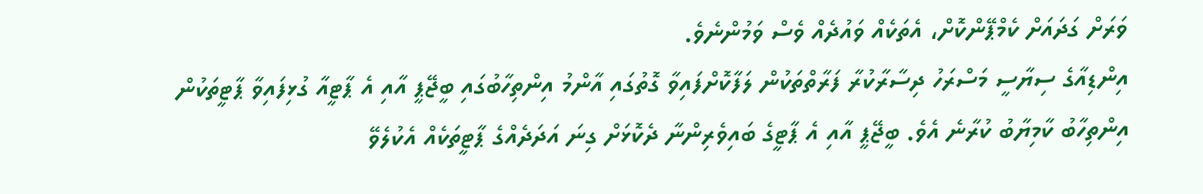ވަރަށް ގަދައަށް ކެމްޕޭންކޮށް، އެތަކެއް ވައުދެއް ވެސް ވަމުންނެވެ.
އިންޑިއާގެ ސިޔާސީ މަސްރަހު ދިސާރާކުރާ ފަރާތްތަކުން ލަފާކޮށްފައިވާ ގޮތުގައި އާންމު އިންތިހާބުގައި ބީޖޭޕީ އާއި އެ ޕާޓީއާ ގުޅިފައިވާ ޕާޓީތަކުން އިންތިހާބު ކާމިޔާބު ކުރާނެ އެވެ. ބީޖޭޕީ އާއި އެ ޕާޓީގެ ބައިވެރިންނާ ދެކޮޅަށް ގިނަ އަދަދެއްގެ ޕާޓީތަކެއް އެކުލެވޭ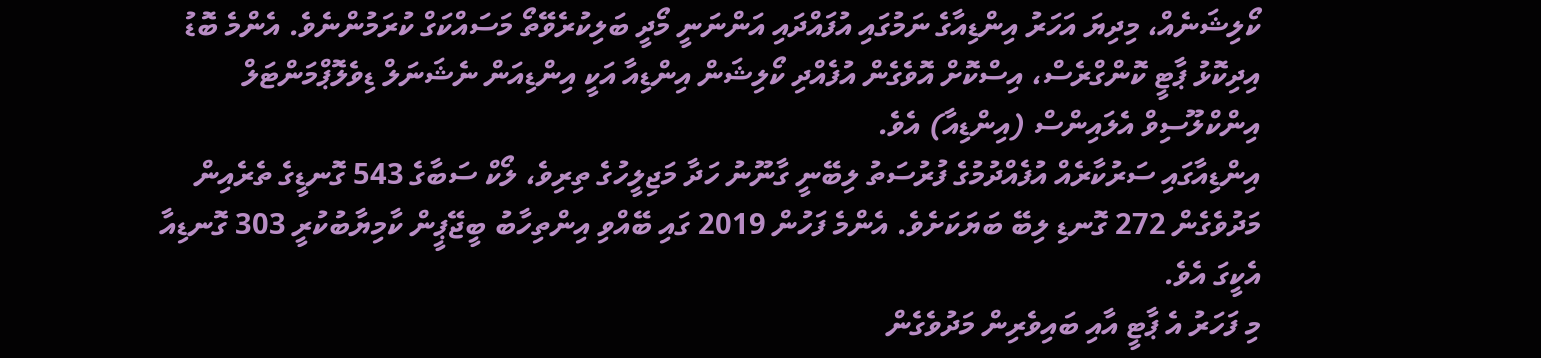ކޯލިޝަނެއް، މިދިޔަ އަހަރު އިންޑިއާގެ ނަމުގައި އުފައްދައި އަންނަނީ މޯދީ ބަލިކުރެވޭތޯ މަސައްކަގް ކުރަމުންނެވެ. އެންމެ ބޮޑު އިދިކޮޅު ޕާޓީ ކޮންގްރެސް، އިސްކޮށް އޮވެގެން އުފެއްދި ކޯލިޝަން އިންޑިއާ އަކީ އިންޑިއަން ނެޝަނަލް ޑިވެލޮޕްމަންޓަލް އިންކްލޫސިވް އެލައިންސް (އިންޑިއާ) އެވެ.
އިންޑިއާގައި ސަރުކާރެއް އުފެއްދުމުގެ ފުރުސަތު ލިބޭނީ ގާނޫނު ހަދާ މަޖިލީހުގެ ތިރިވެ، ލޯކް ސަބާގެ 543 ގޮނޑީގެ ތެރެއިން މަދުވެގެން 272 ގޮނޑި ލިބޭ ބަޔަކަށެވެ. އެންމެ ފަހުން 2019 ގައި ބޭއްވި އިންތިހާބު ބީޖޭޕީން ކާމިޔާބުކުރީ 303 ގޮނޑިއާ އެކީގަ އެވެ.
މި ފަހަރު އެ ޕާޓީ އާއި ބައިވެރިން މަދުވެގެން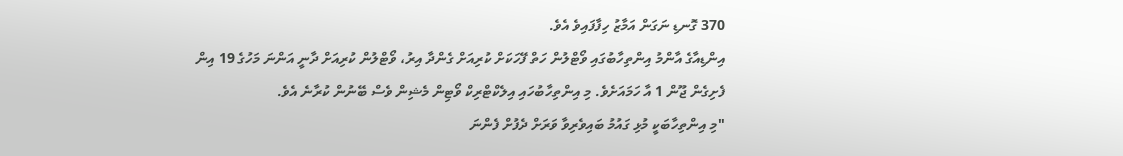370 ގޮނޑި ނަގަން އަމާޒު ހިފާފައިވެ އެވެ.
އިންޑިއާގެ އާންމު އިންތިހާބުގައި ވޯޓްލުން ހަތް ފޭހަކަށް ކުރިއަށް ގެންދާ އިރު، ވޯޓްލުން ކުރިއަށް ދާނީ އަންނަ މަހުގެ 19 އިން ފެށިގެން ޖޫން 1 އާ ހަމައަށެވެ. މި އިންތިހާބުހައި އިލެކްޓްރިކް ވޯޓިން މެޝިން ވެސް ބޭނުން ކުރާނެ އެވެ.
"މި އިންތިހާބަކީ މުޅި ގައުމު ބައިވެރިވާ ވަރަށް ދެފުށް ފެންނަ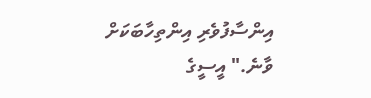އިންސާފުވެރި އިންތިހާބަކަށް ވާނެ." އީސީގެ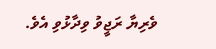ވެރިޔާ ރަޖީވު ވިދާޅުވި އެވެ.